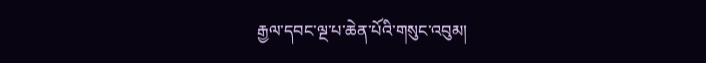རྒྱལ་དབང་ལྔ་པ་ཆེན་པོའི་གསུང་འབུམ།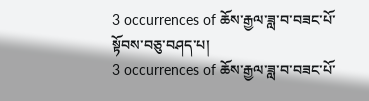3 occurrences of ཆོས་རྒྱལ་ཟླ་བ་བཟང་པོ་
སྟོབས་བཅུ་བཤད་པ།
3 occurrences of ཆོས་རྒྱལ་ཟླ་བ་བཟང་པོ་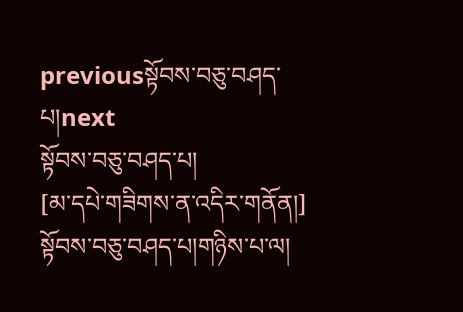previousསྟོབས་བཅུ་བཤད་པ།next
སྟོབས་བཅུ་བཤད་པ།
[མ་དཔེ་གཟིགས་ན་འདིར་གནོན།]
སྟོབས་བཅུ་བཤད་པ།གཉིས་པ་ལ།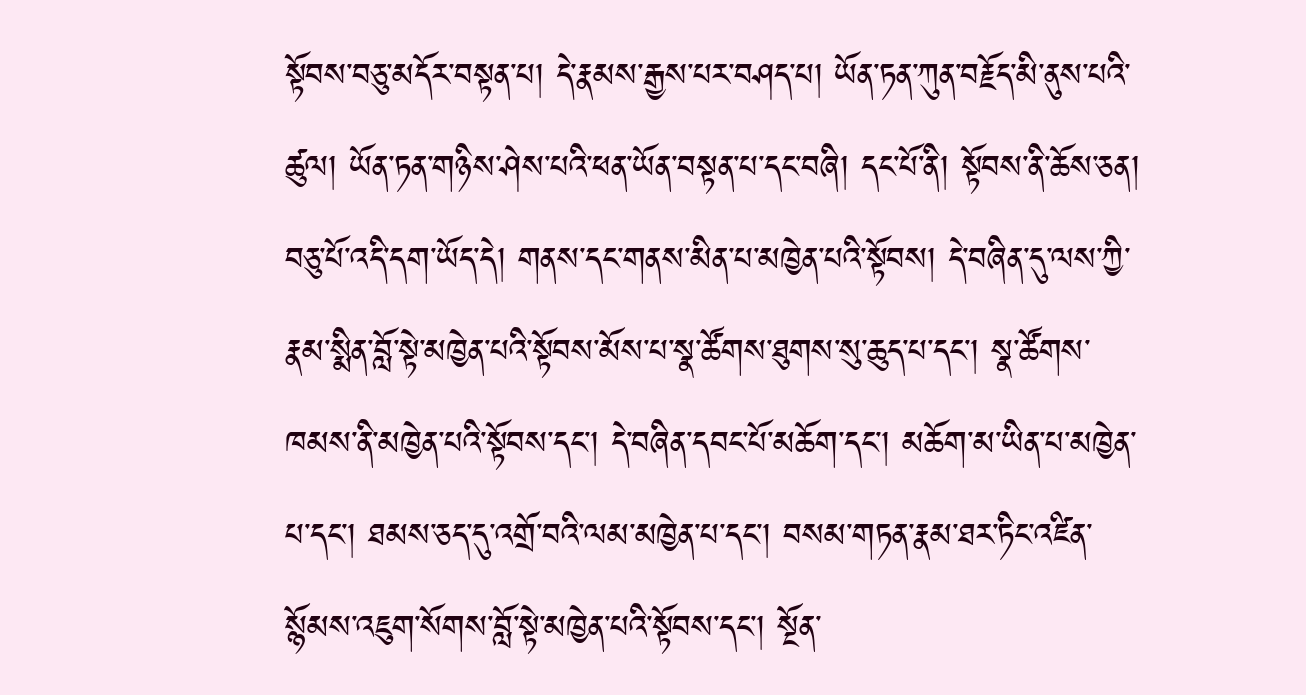སྟོབས་བཅུ་མདོར་བསྟན་པ། དེ་རྣམས་རྒྱས་པར་བཤད་པ། ཡོན་ཏན་ཀུན་བརྗོད་མི་ནུས་པའི་ཚུལ། ཡོན་ཏན་གཉིས་ཤེས་པའི་ཕན་ཡོན་བསྟན་པ་དང་བཞི། དང་པོ་ནི། སྟོབས་ནི་ཆོས་ཅན། བཅུ་པོ་འདི་དག་ཡོད་དེ། གནས་དང་གནས་མིན་པ་མཁྱེན་པའི་སྟོབས། དེ་བཞིན་དུ་ལས་ཀྱི་རྣམ་སྨིན་བློ་སྟེ་མཁྱེན་པའི་སྟོབས་མོས་པ་སྣ་ཚོགས་ཐུགས་སུ་ཆུད་པ་དང་། སྣ་ཚོགས་ཁམས་ནི་མཁྱེན་པའི་སྟོབས་དང་། དེ་བཞིན་དབང་པོ་མཆོག་དང་། མཆོག་མ་ཡིན་པ་མཁྱེན་པ་དང་། ཐམས་ཅད་དུ་འགྲོ་བའི་ལམ་མཁྱེན་པ་དང་། བསམ་གཏན་རྣམ་ཐར་ཏིང་འཛིན་སྙོམས་འཇུག་སོགས་བློ་སྟེ་མཁྱེན་པའི་སྟོབས་དང་། སྔོན་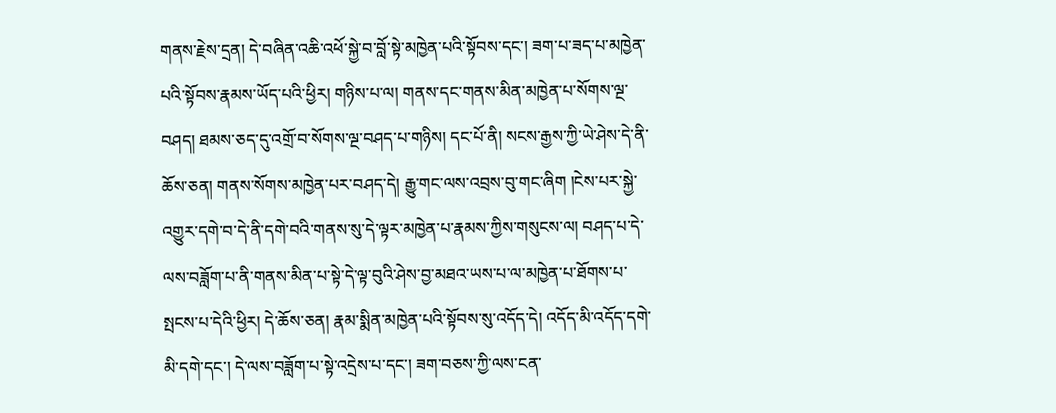གནས་རྗེས་དྲན། དེ་བཞིན་འཆི་འཕོ་སྐྱེ་བ་བློ་སྟེ་མཁྱེན་པའི་སྟོབས་དང་། ཟག་པ་ཟད་པ་མཁྱེན་པའི་སྟོབས་རྣམས་ཡོད་པའི་ཕྱིར། གཉིས་པ་ལ། གནས་དང་གནས་མིན་མཁྱེན་པ་སོགས་ལྔ་བཤད། ཐམས་ཅད་དུ་འགྲོ་བ་སོགས་ལྔ་བཤད་པ་གཉིས། དང་པོ་ནི། སངས་རྒྱས་ཀྱི་ཡེ་ཤེས་དེ་ནི་ཆོས་ཅན། གནས་སོགས་མཁྱེན་པར་བཤད་དེ། རྒྱུ་གང་ལས་འབྲས་བུ་གང་ཞིག །ངེས་པར་སྐྱེ་འགྱུར་དགེ་བ་དེ་ནི་དགེ་བའི་གནས་སུ་དེ་ལྟར་མཁྱེན་པ་རྣམས་ཀྱིས་གསུངས་ལ། བཤད་པ་དེ་ལས་བཟློག་པ་ནི་གནས་མིན་པ་སྟེ་དེ་ལྟ་བུའི་ཤེས་བྱ་མཐའ་ཡས་པ་ལ་མཁྱེན་པ་ཐོགས་པ་སྤངས་པ་དེའི་ཕྱིར། དེ་ཆོས་ཅན། རྣམ་སྨིན་མཁྱེན་པའི་སྟོབས་སུ་འདོད་དེ། འདོད་མི་འདོད་དགེ་མི་དགེ་དང་། དེ་ལས་བཟློག་པ་སྟེ་འདྲེས་པ་དང་། ཟག་བཅས་ཀྱི་ལས་ངན་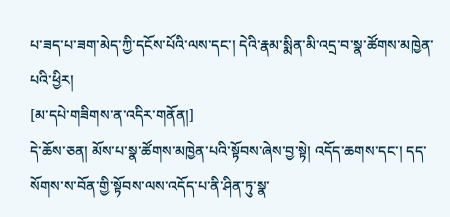པ་ཟད་པ་ཟག་མེད་ཀྱི་དངོས་པོའི་ལས་དང་། དེའི་རྣམ་སྨིན་མི་འདྲ་བ་སྣ་ཚོགས་མཁྱེན་པའི་ཕྱིར།
[མ་དཔེ་གཟིགས་ན་འདིར་གནོན།]
དེ་ཆོས་ཅན། མོས་པ་སྣ་ཚོགས་མཁྱེན་པའི་སྟོབས་ཞེས་བྱ་སྟེ། འདོད་ཆགས་དང་། དད་སོགས་ས་བོན་གྱི་སྟོབས་ལས་འདོད་པ་ནི་ཤིན་ཏུ་སྣ་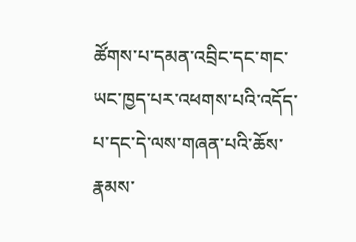ཚོགས་པ་དམན་འབྲིང་དང་གང་ཡང་ཁྱད་པར་འཕགས་པའི་འདོད་པ་དང་དེ་ལས་གཞན་པའི་ཆོས་རྣམས་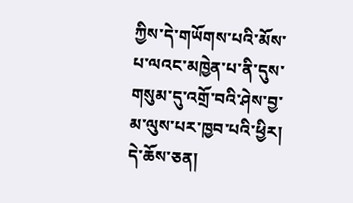ཀྱིས་དེ་གཡོགས་པའི་མོས་པ་ལའང་མཁྱེན་པ་ནི་དུས་གསུམ་དུ་འགྲོ་བའི་ཤེས་བྱ་མ་ལུས་པར་ཁྱབ་པའི་ཕྱིར། དེ་ཆོས་ཅན།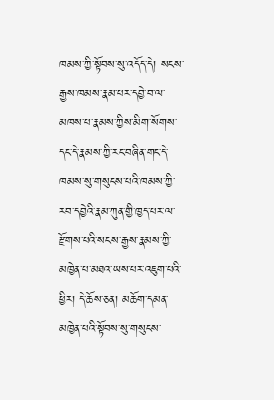ཁམས་ཀྱི་སྟོབས་སུ་འདོད་དེ། སངས་རྒྱས་ཁམས་རྣམ་པར་དབྱེ་བ་ལ་མཁས་པ་རྣམས་ཀྱིས་མིག་སོགས་དང་དེ་རྣམས་ཀྱི་རང་བཞིན་གང་དེ་ཁམས་སུ་གསུངས་པའི་ཁམས་ཀྱི་རབ་དབྱེའི་རྣམ་ཀུན་གྱི་ཁྱད་པར་ལ་རྫོགས་པའི་སངས་རྒྱས་རྣམས་ཀྱི་མཁྱེན་པ་མཐའ་ཡས་པར་འཇུག་པའི་ཕྱིར། དེ་ཆོས་ཅན། མཆོག་དམན་མཁྱེན་པའི་སྟོབས་སུ་གསུངས་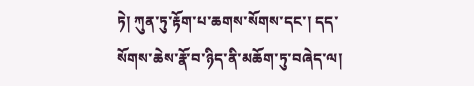ཏེ། ཀུན་ཏུ་རྟོག་པ་ཆགས་སོགས་དང་། དད་སོགས་ཆེས་རྣོ་བ་ཉིད་ནི་མཆོག་ཏུ་བཞེད་ལ།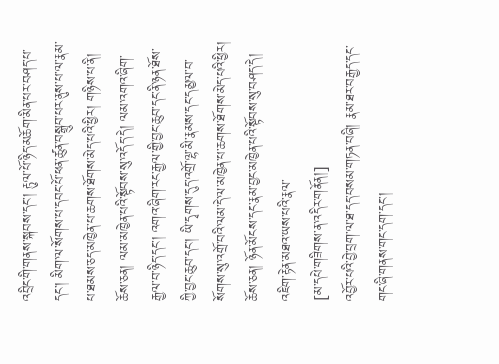འབྲིང་གི་གནས་སྐབས་དང་། རྟུལ་པོ་ཉིད་མཆོག་མིན་པར་བཤད་པ་དང་། མིག་ལ་སོགས་པ་དབང་པོ་ཕན་ཚུན་བསྒྲུབ་པར་ནུས་པ་ལ་རྣམ་པ་ཐམས་ཅད་མཁྱེན་པ་ཆགས་ཐོགས་མེད་པའི་ཕྱིར། གཉིས་པ་ནི། ཆོས་ཅན། ལམ་མཁྱེན་པའི་སྟོབས་སུ་འདོད་དེ། ལམ་འགའ་ཞིག་རྒྱལ་བ་ཉིད་དང་། འགའ་ཞིག་རང་རྒྱལ་གྱི་བྱང་ཆུབ་དང་ནི་ཉན་ཐོས་ཀྱི་བྱང་ཆུབ་དང་། ཡི་དྭགས་དུད་འགྲོ་ལྷ་མི་རྣམས་དང་དམྱལ་བ་སོགས་སུ་འགྲོ་བའི་ལམ་དེ་ལ་མཁྱེན་པ་ཆགས་ཐོགས་མེད་པའི་ཕྱིར། ཆོས་ཅན། ཉོན་མོངས་དང་རྣམ་བྱང་མཁྱེན་པའི་སྟོབས་སུ་བཤད་དེ། འཇིག་རྟེན་མཐའ་ཡས་པའི་རྣལ་
[མ་དཔེ་གཟིགས་ན་འདིར་གནོན།]
འབྱོར་པའི་བྱེ་བྲག་ལ་ཐ་དད་བསམ་གཏན་བཞི། རྣམ་ཐར་བརྒྱད་དང་གང་ཞི་གནས་གང་དག་དང་།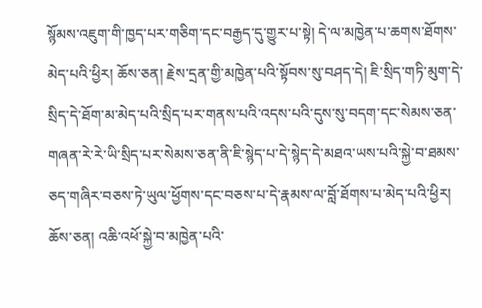སྙོམས་འཇུག་གི་ཁྱད་པར་གཅིག་དང་བརྒྱད་དུ་གྱུར་པ་སྟེ། དེ་ལ་མཁྱེན་པ་ཆགས་ཐོགས་མེད་པའི་ཕྱིར། ཆོས་ཅན། རྗེས་དྲན་གྱི་མཁྱེན་པའི་སྟོབས་སུ་བཤད་དེ། ཇི་སྲིད་གཏི་མུག་དེ་སྲིད་དེ་ཐོག་མ་མེད་པའི་སྲིད་པར་གནས་པའི་འདས་པའི་དུས་སུ་བདག་དང་སེམས་ཅན་གཞན་རེ་རེ་ཡི་སྲིད་པར་སེམས་ཅན་ནི་ཇི་སྙེད་པ་དེ་སྙེད་དེ་མཐའ་ཡས་པའི་སྐྱེ་བ་ཐམས་ཅད་གཞིར་བཅས་ཏེ་ཡུལ་ཕྱོགས་དང་བཅས་པ་དེ་རྣམས་ལ་བློ་ཐོགས་པ་མེད་པའི་ཕྱིར། ཆོས་ཅན། འཆི་འཕོ་སྐྱེ་བ་མཁྱེན་པའི་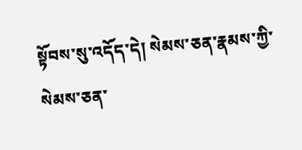སྟོབས་སུ་འདོད་དེ། སེམས་ཅན་རྣམས་ཀྱི་སེམས་ཅན་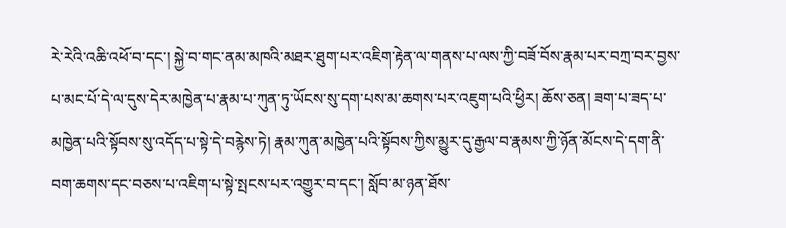རེ་རེའི་འཆི་འཕོ་བ་དང་། སྐྱེ་བ་གང་ནམ་མཁའི་མཐར་ཐུག་པར་འཇིག་རྟེན་ལ་གནས་པ་ལས་ཀྱི་བཟོ་བོས་རྣམ་པར་བཀྲ་བར་བྱས་པ་མང་པོ་དེ་ལ་དུས་དེར་མཁྱེན་པ་རྣམ་པ་ཀུན་ཏུ་ཡོངས་སུ་དག་པས་མ་ཆགས་པར་འཇུག་པའི་ཕྱིར། ཆོས་ཅན། ཟག་པ་ཟད་པ་མཁྱེན་པའི་སྟོབས་སུ་འདོད་པ་སྟེ་དེ་བརྙེས་ཏེ། རྣམ་ཀུན་མཁྱེན་པའི་སྟོབས་ཀྱིས་མྱུར་དུ་རྒྱལ་བ་རྣམས་ཀྱི་ཉོན་མོངས་དེ་དག་ནི་བག་ཆགས་དང་བཅས་པ་འཇིག་པ་སྟེ་སྤངས་པར་འགྱུར་བ་དང་། སློབ་མ་ཉན་ཐོས་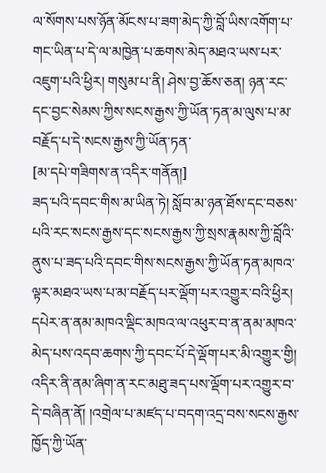ལ་སོགས་པས་ཉོན་མོངས་པ་ཟག་མེད་ཀྱི་བློ་ཡིས་འགོག་པ་གང་ཡིན་པ་དེ་ལ་མཁྱེན་པ་ཆགས་མེད་མཐའ་ཡས་པར་འཇུག་པའི་ཕྱིར། གསུམ་པ་ནི། ཤེས་བྱ་ཆོས་ཅན། ཉན་རང་དང་བྱང་སེམས་ཀྱིས་སངས་རྒྱས་ཀྱི་ཡོན་ཏན་མ་ལུས་པ་མ་བརྗོད་པ་དེ་སངས་རྒྱས་ཀྱི་ཡོན་ཏན་
[མ་དཔེ་གཟིགས་ན་འདིར་གནོན།]
ཟད་པའི་དབང་གིས་མ་ཡིན་ཏེ། སློབ་མ་ཉན་ཐོས་དང་བཅས་པའི་རང་སངས་རྒྱས་དང་སངས་རྒྱས་ཀྱི་སྲས་རྣམས་ཀྱི་བློའི་ནུས་པ་ཟད་པའི་དབང་གིས་སངས་རྒྱས་ཀྱི་ཡོན་ཏན་མཁའ་ལྟར་མཐའ་ཡས་པ་མ་བརྗོད་པར་ལྡོག་པར་འགྱུར་བའི་ཕྱིར། དཔེར་ན་ནམ་མཁའ་ལྡིང་མཁའ་ལ་འཕུར་བ་ན་ནམ་མཁའ་མེད་པས་འདབ་ཆགས་ཀྱི་དབང་པོ་དེ་ལྡོག་པར་མི་འགྱུར་གྱི། འདིར་ནི་ནམ་ཞིག་ན་རང་མཐུ་ཟད་པས་ལྡོག་པར་འགྱུར་བ་དེ་བཞིན་ནོ། །འགྲེལ་པ་མཛད་པ་བདག་འདྲ་བས་སངས་རྒྱས་ཁྱོད་ཀྱི་ཡོན་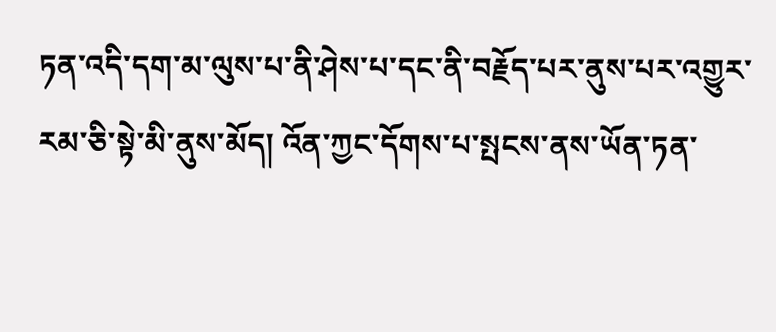ཏན་འདི་དག་མ་ལུས་པ་ནི་ཤེས་པ་དང་ནི་བརྗོད་པར་ནུས་པར་འགྱུར་རམ་ཅི་སྟེ་མི་ནུས་མོད། འོན་ཀྱང་དོགས་པ་སྤངས་ནས་ཡོན་ཏན་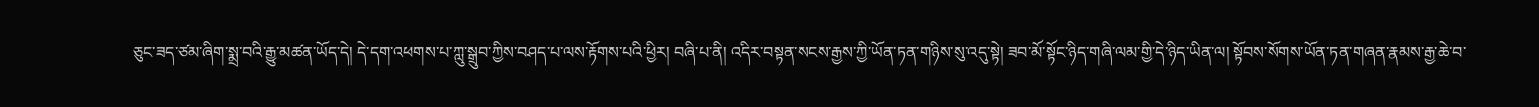ཅུང་ཟད་ཙམ་ཞིག་སྨྲ་བའི་རྒྱུ་མཚན་ཡོད་དེ། དེ་དག་འཕགས་པ་ཀླུ་སྒྲུབ་ཀྱིས་བཤད་པ་ལས་རྟོགས་པའི་ཕྱིར། བཞི་པ་ནི། འདིར་བསྟན་སངས་རྒྱས་ཀྱི་ཡོན་ཏན་གཉིས་སུ་འདུ་སྟེ། ཟབ་མོ་སྟོང་ཉིད་གཞི་ལམ་གྱི་དེ་ཉིད་ཡིན་ལ། སྟོབས་སོགས་ཡོན་ཏན་གཞན་རྣམས་རྒྱ་ཆེ་བ་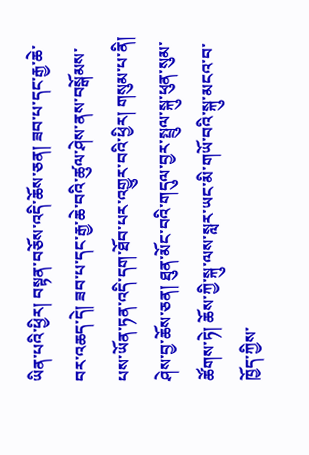ཡིན་པའི་ཕྱིར། བསྟན་བཅོས་འདི་ཆོས་ཅན། ཟབ་པ་དང་རྒྱ་ཆེ་བར་འཆད་དེ། ཟབ་པ་དང་རྒྱ་ཆེ་བའི་ཚུལ་ཤེས་ནས་བསྒོམས་པས་ཡོན་ཏན་འདི་དག་ཐོབ་པར་འགྱུར་བའི་ཕྱིར། གསུམ་པ་ནི། ཤེས་བྱ་ཆོས་ཅན། ཐུན་མོང་བའི་གདུལ་བྱར་སྤྲུལ་སྐུ་ཕུན་སུམ་ཚོགས་ཏེ། ཆོས་ཀྱི་སྐུ་ལས་སླར་ཡང་མི་གཡོ་བའི་སྐུ་མངའ་བ་ཁྱོད་ཀྱིས་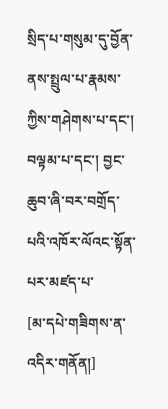སྲིད་པ་གསུམ་དུ་བྱོན་ནས་སྤྲུལ་པ་རྣམས་ཀྱིས་གཤེགས་པ་དང་། བལྟམ་པ་དང་། བྱང་ཆུབ་ཞི་བར་བགྲོད་པའི་འཁོར་ལོའང་སྟོན་པར་མཛད་པ་
[མ་དཔེ་གཟིགས་ན་འདིར་གནོན།]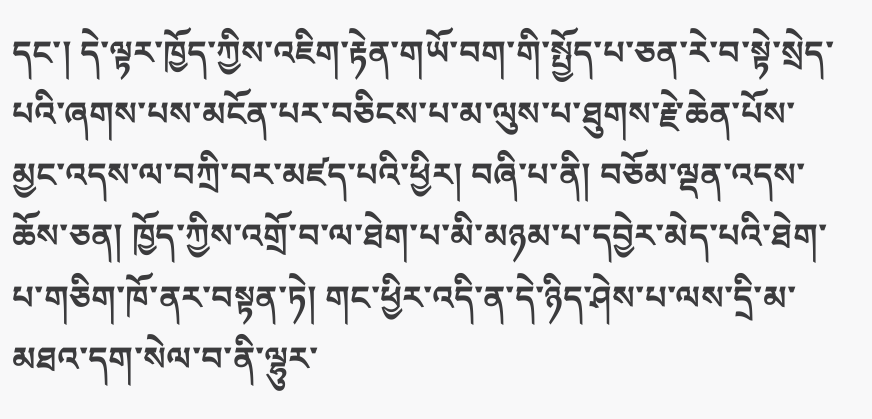དང་། དེ་ལྟར་ཁྱོད་ཀྱིས་འཇིག་རྟེན་གཡོ་བག་གི་སྤྱོད་པ་ཅན་རེ་བ་སྟེ་སྲེད་པའི་ཞགས་པས་མངོན་པར་བཅིངས་པ་མ་ལུས་པ་ཐུགས་རྗེ་ཆེན་པོས་མྱང་འདས་ལ་བཀྲི་བར་མཛད་པའི་ཕྱིར། བཞི་པ་ནི། བཅོམ་ལྡན་འདས་ཆོས་ཅན། ཁྱོད་ཀྱིས་འགྲོ་བ་ལ་ཐེག་པ་མི་མཉམ་པ་དབྱེར་མེད་པའི་ཐེག་པ་གཅིག་ཁོ་ནར་བསྟན་ཏེ། གང་ཕྱིར་འདི་ན་དེ་ཉིད་ཤེས་པ་ལས་དྲི་མ་མཐའ་དག་སེལ་བ་ནི་ལྷུར་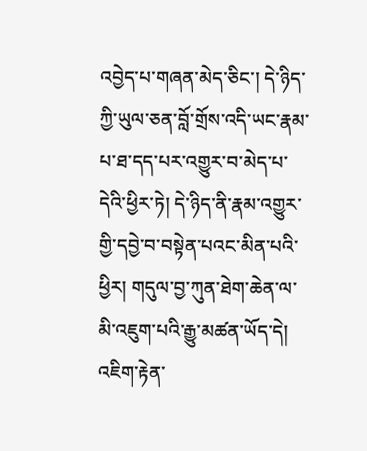འབྱེད་པ་གཞན་མེད་ཅིང་། དེ་ཉིད་ཀྱི་ཡུལ་ཅན་བློ་གྲོས་འདི་ཡང་རྣམ་པ་ཐ་དད་པར་འགྱུར་བ་མེད་པ་དེའི་ཕྱིར་ཏེ། དེ་ཉིད་ནི་རྣམ་འགྱུར་གྱི་དབྱེ་བ་བསྟེན་པའང་མིན་པའི་ཕྱིར། གདུལ་བྱ་ཀུན་ཐེག་ཆེན་ལ་མི་འཇུག་པའི་རྒྱུ་མཚན་ཡོད་དེ། འཇིག་རྟེན་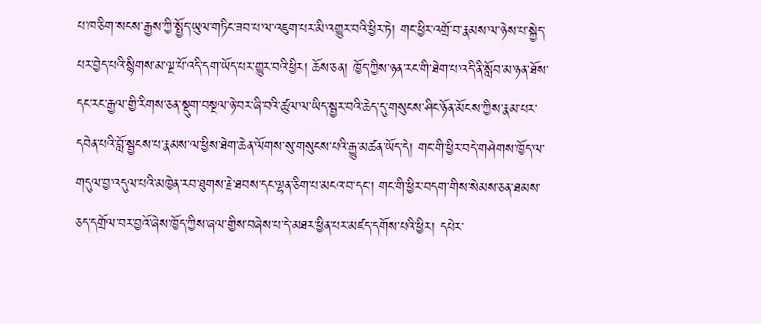པ་ཁ་ཅིག་སངས་རྒྱས་ཀྱི་སྤྱོད་ཡུལ་གཏིང་ཟབ་པ་ལ་འཇུག་པར་མི་འགྱུར་བའི་ཕྱིར་ཏེ། གང་ཕྱིར་འགྲོ་བ་རྣམས་ལ་ཉེས་པ་སྐྱེད་པར་བྱེད་པའི་སྙིགས་མ་ལྔ་པོ་འདི་དག་ཡོད་པར་གྱུར་བའི་ཕྱིར། ཆོས་ཅན། ཁྱོད་ཀྱིས་ཉན་རང་གི་ཐེག་པ་འདི་ནི་སློབ་མ་ཉན་ཐོས་དང་རང་རྒྱལ་གྱི་རིགས་ཅན་སྡུག་བསྔལ་ཉེ་བར་ཞི་བའི་ཚུལ་ལ་ཡིད་སྦྱར་བའི་ཆེད་དུ་གསུངས་ཤིང་ཉོན་མོངས་ཀྱིས་རྣམ་པར་དབེན་པའི་བློ་སྦྱངས་པ་རྣམས་ལ་ཕྱིས་ཐེག་ཆེན་ལོགས་སུ་གསུངས་པའི་རྒྱུ་མཚན་ཡོད་དེ། གང་གི་ཕྱིར་བདེ་གཤེགས་ཁྱོད་ལ་གདུལ་བྱ་འདུལ་པའི་མཁྱེན་རབ་ཐུགས་རྗེ་ཐབས་དང་ལྷན་ཅིག་པ་མངའ་བ་དང་། གང་གི་ཕྱིར་བདག་གིས་སེམས་ཅན་ཐམས་ཅད་དགྲོལ་བར་བྱའོ་ཞེས་ཁྱོད་ཀྱིས་ཞལ་གྱིས་བཞེས་པ་དེ་མཐར་ཕྱིན་པར་མཛད་དགོས་པའི་ཕྱིར། དཔེར་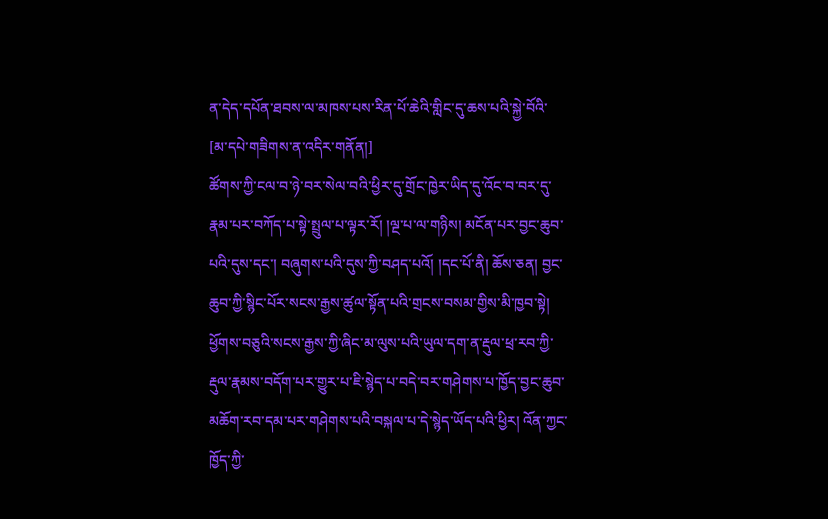ན་དེད་དཔོན་ཐབས་ལ་མཁས་པས་རིན་པོ་ཆེའི་གླིང་དུ་ཆས་པའི་སྐྱེ་བོའི་
[མ་དཔེ་གཟིགས་ན་འདིར་གནོན།]
ཚོགས་ཀྱི་ངལ་བ་ཉེ་བར་སེལ་བའི་ཕྱིར་དུ་གྲོང་ཁྱེར་ཡིད་དུ་འོང་བ་བར་དུ་རྣམ་པར་བཀོད་པ་སྟེ་སྤྲུལ་པ་ལྟར་རོ། །ལྔ་པ་ལ་གཉིས། མངོན་པར་བྱང་ཆུབ་པའི་དུས་དང་། བཞུགས་པའི་དུས་ཀྱི་བཤད་པའོ། །དང་པོ་ནི། ཆོས་ཅན། བྱང་ཆུབ་ཀྱི་སྙིང་པོར་སངས་རྒྱས་ཚུལ་སྟོན་པའི་གྲངས་བསམ་གྱིས་མི་ཁྱབ་སྟེ། ཕྱོགས་བཅུའི་སངས་རྒྱས་ཀྱི་ཞིང་མ་ལུས་པའི་ཡུལ་དག་ན་རྡུལ་ཕྲ་རབ་ཀྱི་རྡུལ་རྣམས་བདོག་པར་གྱུར་པ་ཇི་སྙེད་པ་བདེ་བར་གཤེགས་པ་ཁྱོད་བྱང་ཆུབ་མཆོག་རབ་དམ་པར་གཤེགས་པའི་བསྐལ་པ་དེ་སྙེད་ཡོད་པའི་ཕྱིར། འོན་ཀྱང་ཁྱོད་ཀྱི་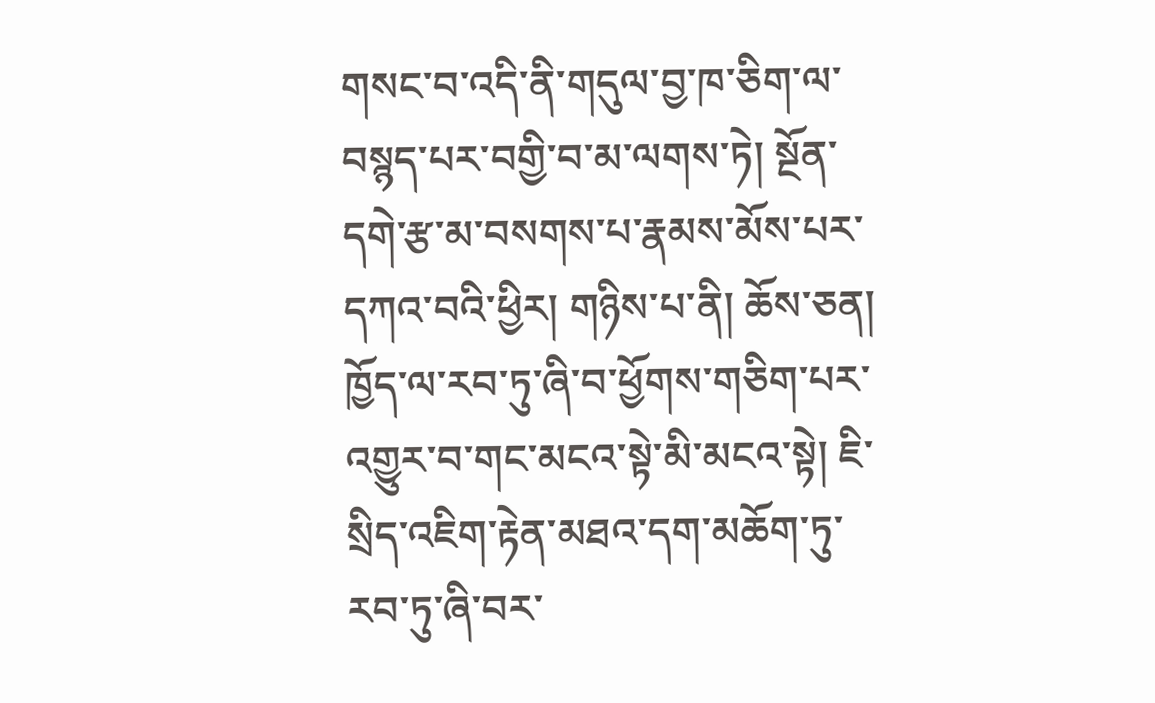གསང་བ་འདི་ནི་གདུལ་བྱ་ཁ་ཅིག་ལ་བསྙད་པར་བགྱི་བ་མ་ལགས་ཏེ། སྔོན་དགེ་རྩ་མ་བསགས་པ་རྣམས་མོས་པར་དཀའ་བའི་ཕྱིར། གཉིས་པ་ནི། ཆོས་ཅན། ཁྱོད་ལ་རབ་ཏུ་ཞི་བ་ཕྱོགས་གཅིག་པར་འགྱུར་བ་གང་མངའ་སྟེ་མི་མངའ་སྟེ། ཇི་སྲིད་འཇིག་རྟེན་མཐའ་དག་མཆོག་ཏུ་རབ་ཏུ་ཞི་བར་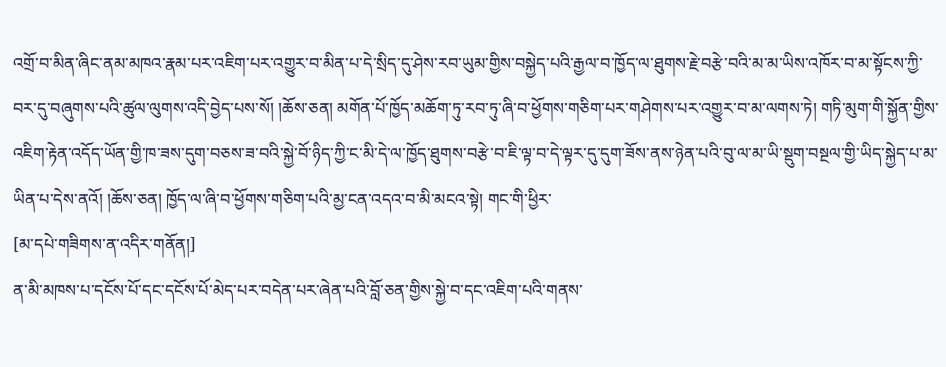འགྲོ་བ་མིན་ཞིང་ནམ་མཁའ་རྣམ་པར་འཇིག་པར་འགྱུར་བ་མིན་པ་དེ་སྲིད་དུ་ཤེས་རབ་ཡུམ་གྱིས་བསྐྱེད་པའི་རྒྱལ་བ་ཁྱོད་ལ་ཐུགས་རྗེ་བརྩེ་བའི་མ་མ་ཡིས་འཁོར་བ་མ་སྟོངས་ཀྱི་བར་དུ་བཞུགས་པའི་ཚུལ་ལུགས་འདི་བྱེད་པས་སོ། །ཆོས་ཅན། མགོན་པོ་ཁྱོད་མཆོག་ཏུ་རབ་ཏུ་ཞི་བ་ཕྱོགས་གཅིག་པར་གཤེགས་པར་འགྱུར་བ་མ་ལགས་ཏེ། གཏི་མུག་གི་སྐྱོན་གྱིས་འཇིག་རྟེན་འདོད་ཡོན་གྱི་ཁ་ཟས་དུག་བཅས་ཟ་བའི་སྐྱེ་བོ་ཉིད་ཀྱི་ང་མི་དེ་ལ་ཁྱོད་ཐུགས་བརྩེ་བ་ཇི་ལྟ་བ་དེ་ལྟར་དུ་དུག་ཟོས་ནས་ཉེན་པའི་བུ་ལ་མ་ཡི་སྡུག་བསྔལ་གྱི་ཡིད་སྐྱེད་པ་མ་ཡིན་པ་དེས་ནའོ། །ཆོས་ཅན། ཁྱོད་ལ་ཞི་བ་ཕྱོགས་གཅིག་པའི་མྱ་ངན་འདའ་བ་མི་མངའ་སྟེ། གང་གི་ཕྱིར་
[མ་དཔེ་གཟིགས་ན་འདིར་གནོན།]
ན་མི་མཁས་པ་དངོས་པོ་དང་དངོས་པོ་མེད་པར་བདེན་པར་ཞེན་པའི་བློ་ཅན་གྱིས་སྐྱེ་བ་དང་འཇིག་པའི་གནས་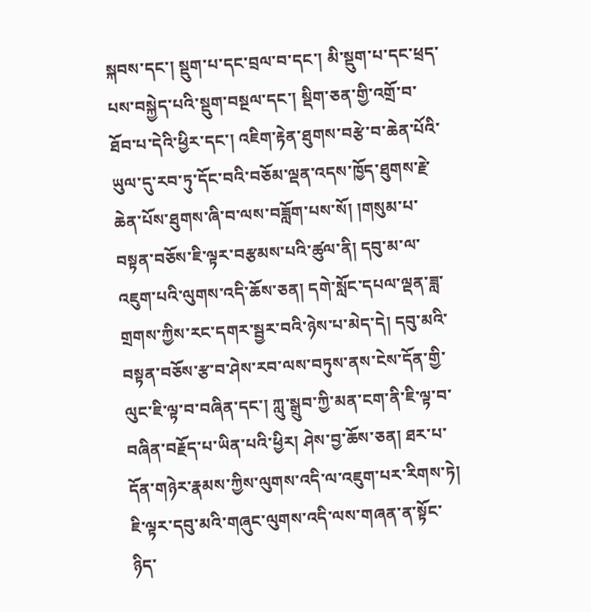སྐབས་དང་། སྡུག་པ་དང་བྲལ་བ་དང་། མི་སྡུག་པ་དང་ཕྲད་པས་བསྐྱེད་པའི་སྡུག་བསྔལ་དང་། སྡིག་ཅན་གྱི་འགྲོ་བ་ཐོབ་པ་དེའི་ཕྱིར་དང་། འཇིག་རྟེན་ཐུགས་བརྩེ་བ་ཆེན་པོའི་ཡུལ་དུ་རབ་ཏུ་དོང་བའི་བཅོམ་ལྡན་འདས་ཁྱོད་ཐུགས་རྗེ་ཆེན་པོས་ཐུགས་ཞི་བ་ལས་བཟློག་པས་སོ། །གསུམ་པ་བསྟན་བཅོས་ཇི་ལྟར་བརྩམས་པའི་ཚུལ་ནི། དབུ་མ་ལ་འཇུག་པའི་ལུགས་འདི་ཆོས་ཅན། དགེ་སློང་དཔལ་ལྡན་ཟླ་གྲགས་ཀྱིས་རང་དགར་སྦྱར་བའི་ཉེས་པ་མེད་དེ། དབུ་མའི་བསྟན་བཅོས་རྩ་བ་ཤེས་རབ་ལས་བཏུས་ནས་ངེས་དོན་གྱི་ལུང་ཇི་ལྟ་བ་བཞིན་དང་། ཀླུ་སྒྲུབ་ཀྱི་མན་ངག་ནི་ཇི་ལྟ་བ་བཞིན་བརྗོད་པ་ཡིན་པའི་ཕྱིར། ཤེས་བྱ་ཆོས་ཅན། ཐར་པ་དོན་གཉེར་རྣམས་ཀྱིས་ལུགས་འདི་ལ་འཇུག་པར་རིགས་ཏེ། ཇི་ལྟར་དབུ་མའི་གཞུང་ལུགས་འདི་ལས་གཞན་ན་སྟོང་ཉིད་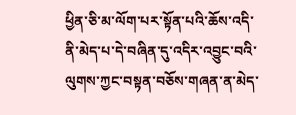ཕྱིན་ཅི་མ་ལོག་པར་སྟོན་པའི་ཆོས་འདི་ནི་མེད་པ་དེ་བཞིན་དུ་འདིར་འབྱུང་བའི་ལུགས་ཀྱང་བསྟན་བཅོས་གཞན་ན་མེད་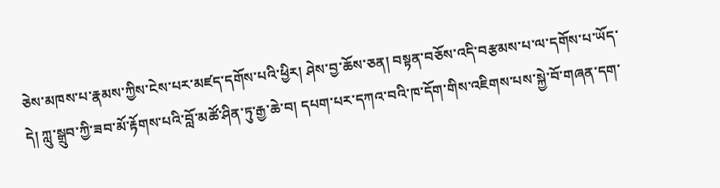ཅེས་མཁས་པ་རྣམས་ཀྱིས་ངེས་པར་མཛད་དགོས་པའི་ཕྱིར། ཤེས་བྱ་ཆོས་ཅན། བསྟན་བཅོས་འདི་བརྩམས་པ་ལ་དགོས་པ་ཡོད་དེ། ཀླུ་སྒྲུབ་ཀྱི་ཟབ་མོ་རྟོགས་པའི་བློ་མཚོ་ཤིན་ཏུ་རྒྱ་ཆེ་བ། དཔག་པར་དཀའ་བའི་ཁ་དོག་གིས་འཇིགས་པས་སྐྱེ་བོ་གཞན་དག་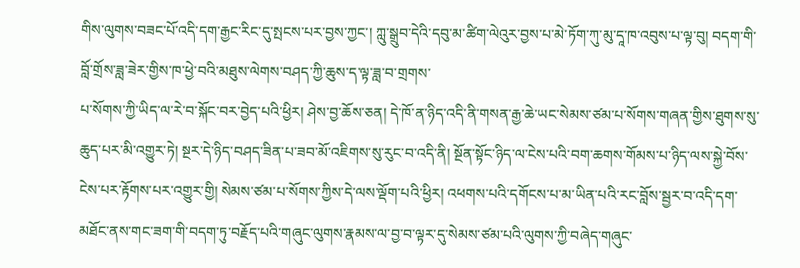གིས་ལུགས་བཟང་པོ་འདི་དག་རྒྱང་རིང་དུ་སྤངས་པར་བྱས་ཀྱང་། ཀླུ་སྒྲུབ་དེའི་དབུ་མ་ཚིག་ལེའུར་བྱས་པ་མེ་ཏོག་ཀུ་མུ་དཱ་ཁ་འབུས་པ་ལྟ་བུ། བདག་གི་བློ་གྲོས་ཟླ་ཟེར་གྱིས་ཁ་ཕྱེ་བའི་མཐུས་ལེགས་བཤད་ཀྱི་ཆུས་ད་ལྟ་ཟླ་བ་གྲགས་
པ་སོགས་ཀྱི་ཡིད་ལ་རེ་བ་སྐོང་བར་བྱེད་པའི་ཕྱིར། ཤེས་བྱ་ཆོས་ཅན། དེ་ཁོ་ན་ཉིད་འདི་ནི་གསན་རྒྱ་ཆེ་ཡང་སེམས་ཙམ་པ་སོགས་གཞན་གྱིས་ཐུགས་སུ་ཆུད་པར་མི་འགྱུར་ཏེ། སྔར་དེ་ཉིད་བཤད་ཟིན་པ་ཟབ་མོ་འཇིགས་སུ་རུང་བ་འདི་ནི། སྔོན་སྟོང་ཉིད་ལ་ངེས་པའི་བག་ཆགས་གོམས་པ་ཉིད་ལས་སྐྱེ་བོས་ངེས་པར་རྟོགས་པར་འགྱུར་གྱི། སེམས་ཙམ་པ་སོགས་ཀྱིས་དེ་ལས་ལྡོག་པའི་ཕྱིར། འཕགས་པའི་དགོངས་པ་མ་ཡིན་པའི་རང་བློས་སྦྱར་བ་འདི་དག་མཐོང་ནས་གང་ཟག་གི་བདག་ཏུ་བརྗོད་པའི་གཞུང་ལུགས་རྣམས་ལ་བྱ་བ་ལྟར་དུ་སེམས་ཙམ་པའི་ལུགས་ཀྱི་བཞེད་གཞུང་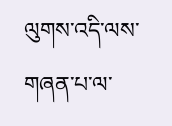ལུགས་འདི་ལས་གཞན་པ་ལ་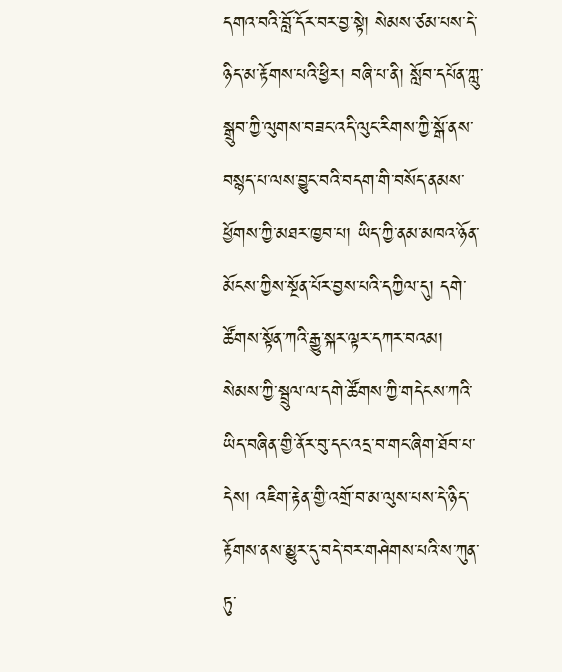དགའ་བའི་བློ་དོར་བར་བྱ་སྟེ། སེམས་ཙམ་པས་དེ་ཉིད་མ་རྟོགས་པའི་ཕྱིར། བཞི་པ་ནི། སློབ་དཔོན་ཀླུ་སྒྲུབ་ཀྱི་ལུགས་བཟང་འདི་ལུང་རིགས་ཀྱི་སྒོ་ནས་བསྙད་པ་ལས་བྱུང་བའི་བདག་གི་བསོད་ནམས་ཕྱོགས་ཀྱི་མཐར་ཁྱབ་པ། ཡིད་ཀྱི་ནམ་མཁའ་ཉོན་མོངས་ཀྱིས་སྔོན་པོར་བྱས་པའི་དཀྱིལ་དུ། དགེ་ཚོགས་སྟོན་ཀའི་རྒྱུ་སྐར་ལྟར་དཀར་བའམ། སེམས་ཀྱི་སྦྲུལ་ལ་དགེ་ཚོགས་ཀྱི་གདེངས་ཀའི་ཡིད་བཞིན་གྱི་ནོར་བུ་དང་འདྲ་བ་གང་ཞིག་ཐོབ་པ་དེས། འཇིག་རྟེན་གྱི་འགྲོ་བ་མ་ལུས་པས་དེ་ཉིད་རྟོགས་ནས་མྱུར་དུ་བདེ་བར་གཤེགས་པའི་ས་ཀུན་ཏུ་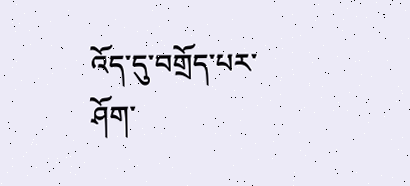འོད་དུ་བགྲོད་པར་ཤོག་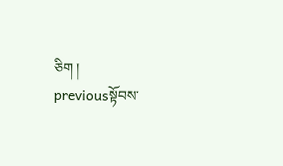ཅིག །
previousསྟོབས་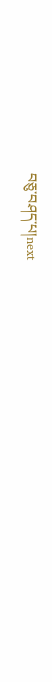བཅུ་བཤད་པ།next